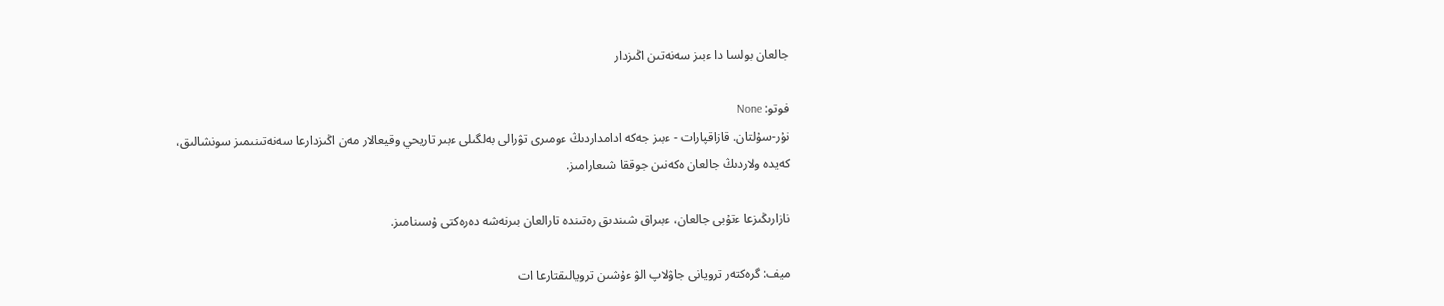جالعان بولسا دا ءبىز سەنەتىن اڭىزدار

فوتو: None
نۇر-سۇلتان. قازاقپارات - ءبىز جەكە ادامداردىڭ ءومىرى تۋرالى بەلگىلى ءبىر تاريحي وقيعالار مەن اڭىزدارعا سەنەتىنىمىز سونشالىق، كەيدە ولاردىڭ جالعان ەكەنىن جوققا شىعارامىز.

نازارىڭىزعا ءتۇبى جالعان، ءبىراق شىندىق رەتىندە تارالعان بىرنەشە دەرەكتى ۇسىنامىز.

ميف: گرەكتەر ترويانى جاۋلاپ الۋ ءۇشىن ترويالىقتارعا ات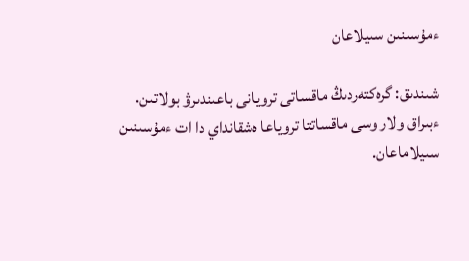ءمۇسىنىن سىيلاعان

شىندىق: گرەكتەردىڭ ماقساتى ترويانى باعىندىرۋ بولاتىن. ءبىراق ولار وسى ماقساتتا تروياعا ەشقانداي دا ات ءمۇسىنىن سىيلاماعان.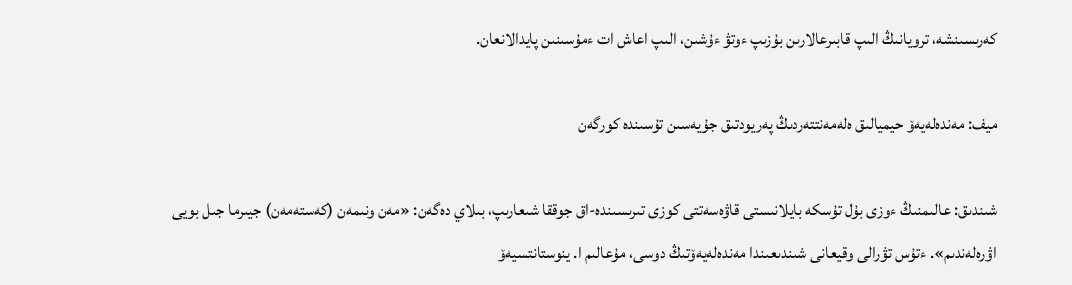كەرىسىنشە، ترويانىڭ الىپ قابىرعالارىن بۇزىپ ءوتۋ ءۇشىن، الىپ اعاش ات ءمۇسىنىن پايدالانعان.

ميف: مەندەلەيەۆ حيميالىق ەلەمەنتتەردىڭ پەريودتىق جۇيەسىن تۇسىندە كورگەن

شىندىق: عالىمنىڭ ءوزى بۇل تۇسكە بايلانىستى قاۋەسەتتى كوزى تىرىسىندە-اق جوققا شىعارىپ، بىلاي دەگەن: «مەن ونىمەن (كەستەمەن) جيىرما جىل بويى اۋرەلەندىم». ءتۇس تۋرالى وقيعانى شىندىعىندا مەندەلەيەۆتىڭ دوسى، مۇعالىم ا. ينوستانتسيەۆ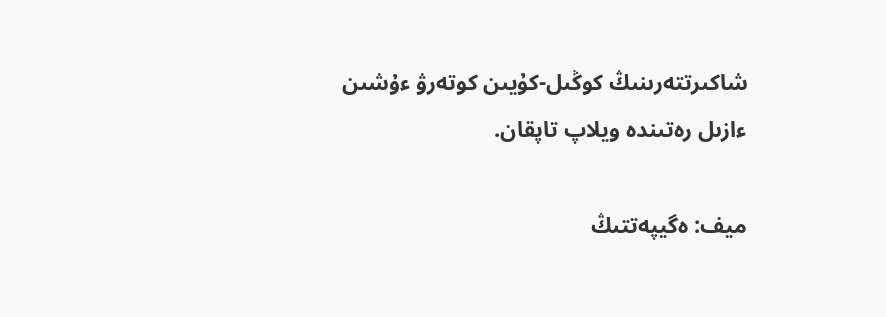شاكىرتتەرىنىڭ كوڭىل-كۇيىن كوتەرۋ ءۇشىن ءازىل رەتىندە ويلاپ تاپقان.

ميف: ەگيپەتتىڭ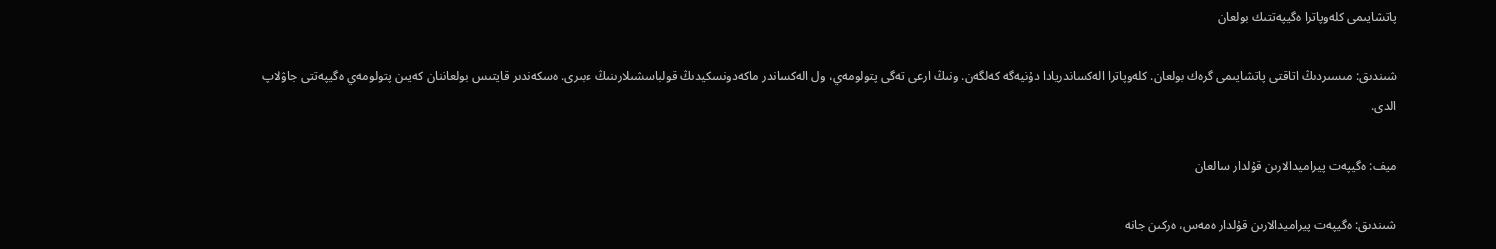پاتشايىمى كلەوپاترا ەگيپەتتىك بولعان

شىندىق: مىسىردىڭ اتاقتى پاتشايىمى گرەك بولعان. كلەوپاترا الەكساندريادا دۇنيەگە كەلگەن. ونىڭ ارعى تەگى پتولومەي، ول الەكساندر ماكەدونسكيدىڭ قولباسشىلارىنىڭ ءبىرى. ەسكەندىر قايتىس بولعاننان كەيىن پتولومەي ەگيپەتتى جاۋلاپ الدى.

ميف: ەگيپەت پيراميدالارىن قۇلدار سالعان

شىندىق: ەگيپەت پيراميدالارىن قۇلدار ەمەس، ەركىن جانە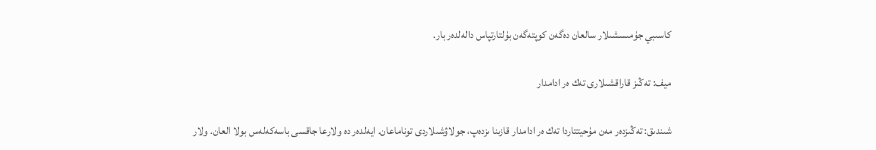كاسىبي جۇمىسشىلار سالعان دەگەن كوپتەگەن بۇلتارتپاس دالەلدەر بار.

ميف: تەڭىز قاراقشىلارى تەك ەر ادامدار

شىندىق: تەڭىزدەر مەن مۇحيتتاردا تەك ەر ادامدار قازىنا ىزدەپ، جولاۋشىلاردى توناماعان. ايەلدەر دە ولارعا جاقسى باسەكەلەس بولا العان. ولار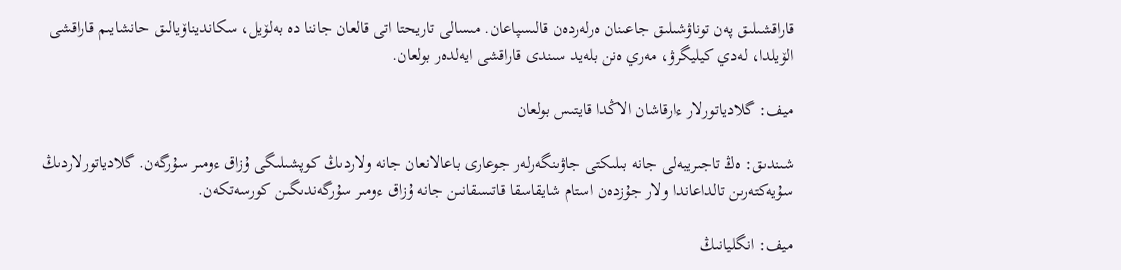قاراقشىلىق پەن توناۋشىلىق جاعىنان ەرلەردەن قالىسپاعان. مىسالى تاريحتا اتى قالعان جاننا دە بەلۆيل، سكانديناۆيالىق حانشايىم قاراقشى الۆيلدا، لەدي كيليگرۋ، مەري ەنن بلەيد سىندى قاراقشى ايەلدەر بولعان.

ميف: گلادياتورلار ءارقاشان الاڭدا قايتىس بولعان

شىندىق: ەڭ تاجىريبەلى جانە بىلىكتى جاۋىنگەرلەر جوعارى باعالانعان جانە ولاردىڭ كوپشىلىگى ۇزاق ءومىر سۇرگەن. گلادياتورلاردىڭ سۇيەكتەرىن تالداعاندا ولار جۇزدەن استام شايقاسقا قاتىسقانىن جانە ۇزاق ءومىر سۇرگەندىگىن كورسەتكەن.

ميف: انگليانىڭ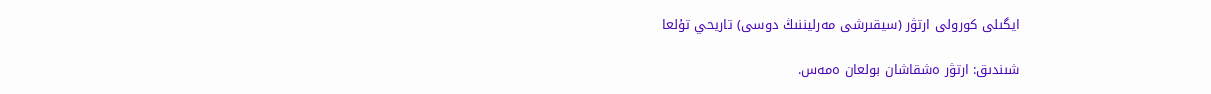ايگىلى كورولى ارتۋر (سيقىرشى مەرليننىڭ دوسى) تاريحي تۇلعا

شىندىق: ارتۋر ەشقاشان بولعان ەمەس.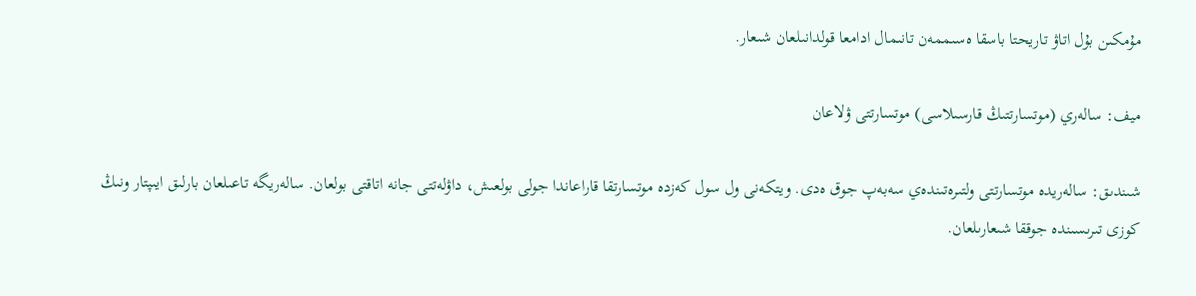مۇمكىن بۇل اتاۋ تاريحتا باسقا ەسىممەن تانىمال ادامعا قولدانىلعان شىعار.

ميف: سالەري (موتسارتتىڭ قارسىلاسى) موتسارتتى ۋلاعان

شىندىق: سالەريدە موتسارتتى ولتىرەتىندەي سەبەپ جوق ەدى. ويتكەنى ول سول كەزدە موتسارتقا قاراعاندا جولى بولعىش، داۋلەتتى جانە اتاقتى بولعان. سالەريگە تاعىلعان بارلىق ايىپتار ونىڭ كوزى تىرىسىندە جوققا شىعارىلعان.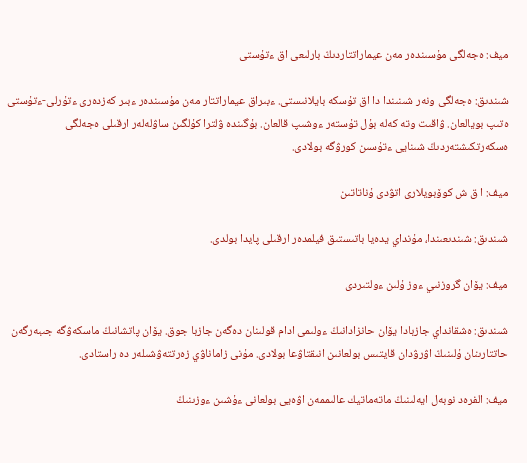ميف: ەجەلگى مۇسىندەر مەن عيماراتتاردىڭ بارلىعى اق ءتۇستى

شىندىق: ەجەلگى ونەر شىنىندا دا اق تۇسكە بايلانىستى. ءبىراق عيماراتتار مەن مۇسىندەر ءبىر كەزدەرى ءتۇرلى-ءتۇستى ەتىپ بويالعان. ۋاقىت وتە كەلە بۇل تۇستەر ءوشىپ قالعان. بۇگىندە ۋلترا كۇلگىن ساۋلەلەر ارقىلى ەجەلگى ەسكەرتكىشتەردىڭ شىنايى ءتۇسىن كورۋگە بولادى.

ميف: ا ق ش كوۆبويلارى اتۋدى ۇناتاتىن

شىندىق: شىندىعىندا، مۇنداي يدەيا باتىستىق فيلمدەر ارقىلى پايدا بولدى.

ميف: يۆان گروزنىي ءوز ۇلىن ءولتىردى

شىندىق: ەشقانداي جازبادا يۆان حانزادانىڭ ءولىمى ادام قولىنان دەگەن جازبا جوق. يۆان پاتشانىڭ ماسكەۋگە جىبەرگەن حاتتارىنان ۇلىنىڭ اۋرۋدان قايتىس بولعانىن انىقتاۋعا بولادى. مۇنى زاماناۋي زەرتتەۋشىلەر دە راستادى.

ميف: الفرەد نوبەل ايەلىنىڭ ماتەماتيك عالىممەن اۋەيى بولعانى ءۇشىن ءوزىنىڭ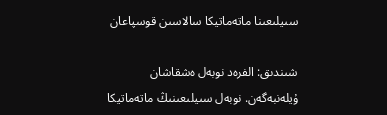سىيلىعىنا ماتەماتيكا سالاسىن قوسپاعان

شىندىق: الفرەد نوبەل ەشقاشان ۇيلەنبەگەن. نوبەل سىيلىعىنىڭ ماتەماتيكا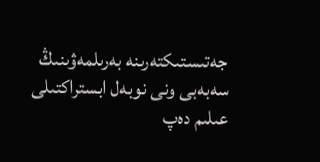جەتىستىكتەرىنە بەرىلمەۋىنىڭ سەبەبى ونى نوبەل ابستراكتىلى عىلىم دەپ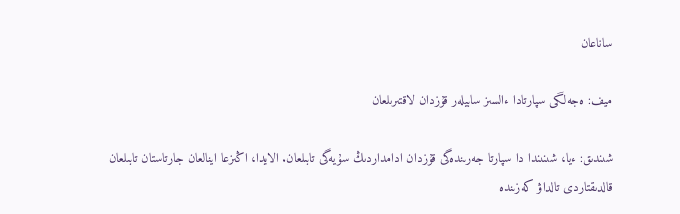ساناعان

ميف: ەجەلگى سپارتادا ءالسىز سابيلەر قۇزدان لاقتىرىلعان

شىندىق: ءيا، شىنىندا دا سپارتا جەرىندەگى قۇزدان ادامداردىڭ سۇيەگى تابىلعان. الايدا، اڭىزعا اينالعان جارتاستان تابىلعان قالدىقتاردى تالداۋ كەزىندە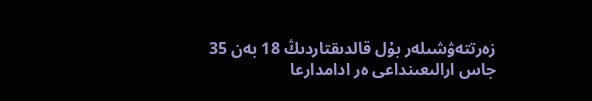زەرتتەۋشىلەر بۇل قالدىقتاردىڭ 18 بەن 35 جاس ارالىعىنداعى ەر ادامدارعا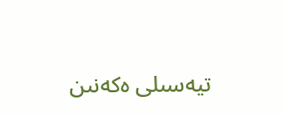تيەسىلى ەكەنىن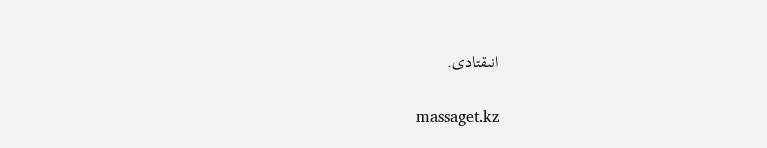انىقتادى.

massaget.kz